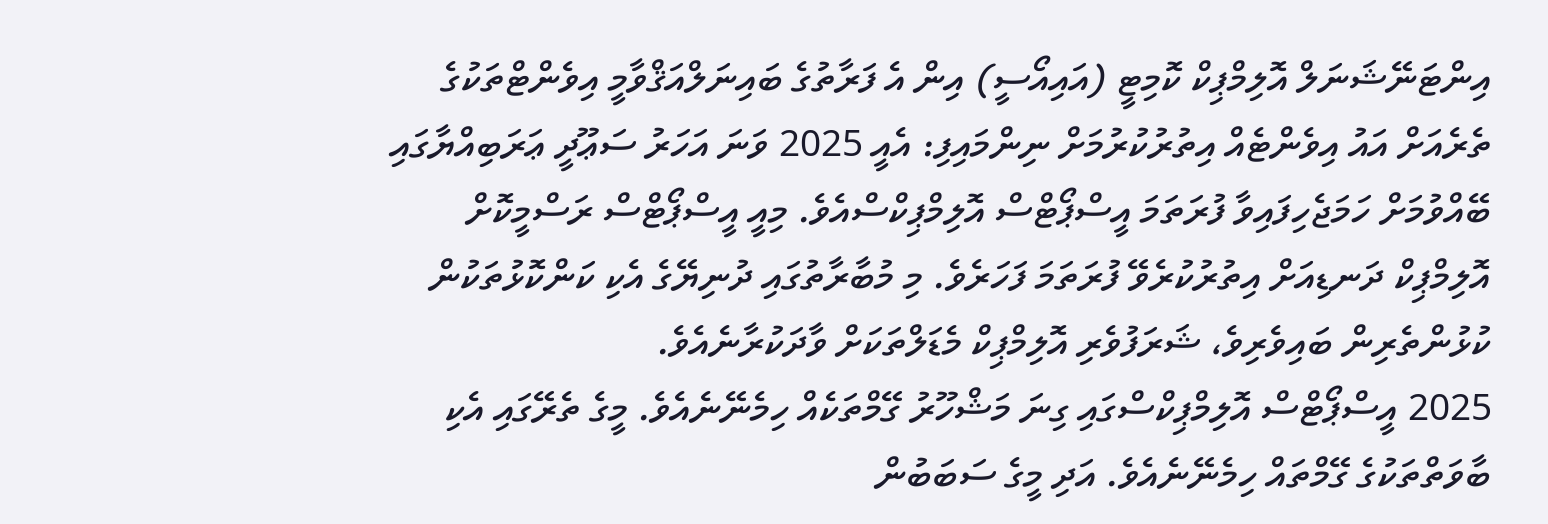އިންޓަނޭޝަނަލް އޮލިމްޕިކް ކޮމިޓީ (އައިއޯސީ) އިން އެ ފަރާތުގެ ބައިނަލްއަޤްވާމީ އިވެންޓްތަކުގެ ތެރެއަށް އައު އިވެންޓެއް އިތުރުކުރުމަށް ނިންމައިފި: އެއީ 2025 ވަނަ އަހަރު ސަޢޫދީ ޢަރަބިއްޔާގައި ބޭއްވުމަށް ހަމަޖެހިފައިވާ ފުރަތަމަ އީސްޕޯޓްސް އޮލިމްޕިކްސްއެވެ. މިއީ އީސްޕޯޓްސް ރަސްމީކޮށް އޮލިމްޕިކް ދަނޑިއަށް އިތުރުކުރެވޭ ފުރަތަމަ ފަހަރެވެ. މި މުބާރާތުގައި ދުނިޔޭގެ އެކި ކަންކޮޅުތަކުން ކުޅުންތެރިން ބައިވެރިވެ، ޝަރަފުވެރި އޮލިމްޕިކް މެޑަލްތަކަށް ވާދަކުރާނެއެވެ.
2025 އީސްޕޯޓްސް އޮލިމްޕިކްސްގައި ގިނަ މަޝްހޫރު ގޭމްތަކެއް ހިމެނޭނެއެވެ. މީގެ ތެރޭގައި އެކި ބާވަތްތަކުގެ ގޭމްތައް ހިމެނޭނެއެވެ. އަދި މީގެ ސަބަބުން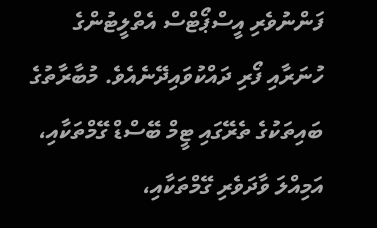ފަންނުވެރި އީސްޕޯޓްސް އެތްލީޓުންގެ ހުނަރާއި ފޯރި ދައްކުވައިދޭނެއެވެ. މުބާރާތުގެ ބައިތަކުގެ ތެރޭގައި ޓީމް ބޭސްޑް ގޭމްތަކާއި، އަމިއްލަ ވާދަވެރި ގޭމްތަކާއި،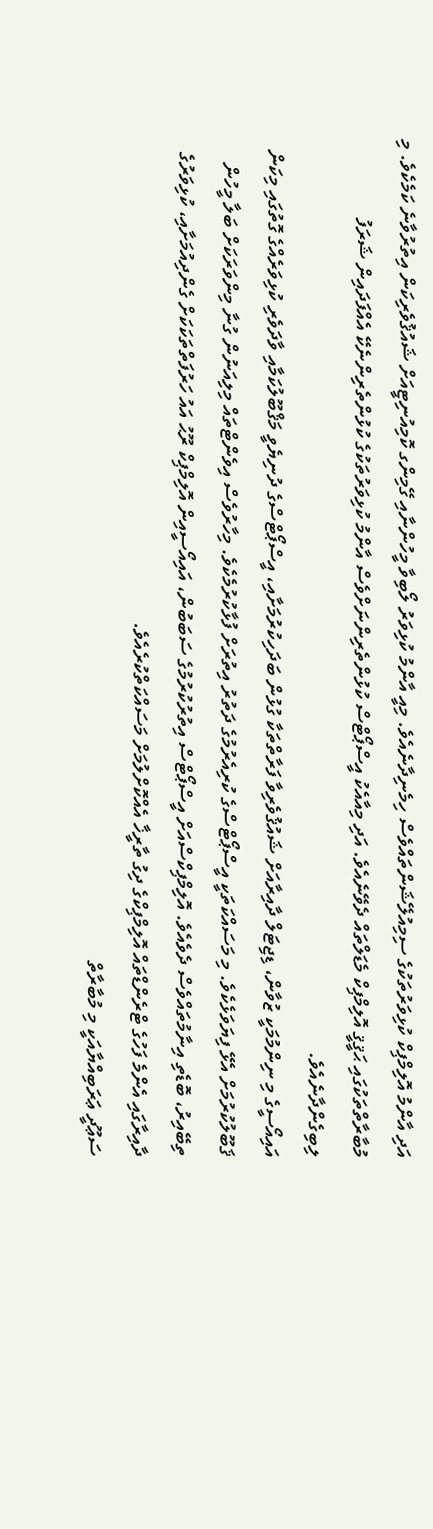އަދި އާންމު އޮލިމްޕިކް ކުޅިވަރުތަކުގެ ސިމިއުލޭޝަންތައްވެސް ހިމެނިދާނެއެވެ. މިއީ އާންމު ކުޅިވަރު ލޯބިވާ މީހުންނާއި ގޭމިންގ ކޮމިއުނިޓީއަށް ޝައުޤުވެރިކަން އިތުރުވާނެ ކަމެކެވެ. މި މުބާރާތްތަކުގައި ޙަޤީޤީ އޮލިމްޕިކް މެޑަލްތައް ދެވޭނެއެވެ. އަދި މިއާއެކު އީސްޕޯޓްސް ކުޅުންތެރިންނަށްވެސް އާންމު ކުޅިވަރުތަކުގެ ކުޅުންތެރިންނެކޭ އެއްފަދައިން ޝަރަފު ލިބިގެންދާނެއެވެ.
އައިއޯސީގެ މި ނިންމުމަކީ ޒުވާން، ޑިޖިޓަލް ދާއިރާއަށް ޝައުޤުވެރިވާ ފަރާތްތަކާ ގުޅުން ބަދަހިކުރުމަށާއި، އީސްޕޯޓްސްގެ ދުނިޔެވީ މަޤްބޫލުކަމާއި ވާދަވެރި ކުޅިވަރެއްގެ ގޮތުގައި މިކަން ޤަބޫލުކުރުމަށް އެޅޭ ފިޔަވަޅެކެވެ. މި މަސައްކަތަކީ އީސްޕޯޓްސްގެ ކުރިއެރުމުގެ ދަތުރު އިތުރަށް ފުޅާކުރުމެކެވެ. މިހާރުވެސް އިވެންޓްތައް މިލިއަނުން ގުނާ މިންވަރަކަށް ބަލާ މީހުން ތިބޭއިރު، ބޮޑެތި އިނާމުތައްވެސް ދެވެއެވެ. އޮލިމްޕިކްސްއަށް އީސްޕޯޓްސް އިތުރުކުރުމުގެ ސަބަބުން، އައިއޯސީއިން އޮލިމްޕިކް ރޫޙު އައު ހަރުފަތްތަކަކަށް ގެންދިއުމަށާއި، ކުޅިވަރުގެ ދާއިރާގައި އެންމެ ފަހުގެ ޓްރެންޑްތައް އޮލިމްޕިކްގެ ދިގު ތާރީޚާ އެއްކޮށްލުމަށް މަސައްކަތްކުރެއެވެ.
ސަޢޫދީ ޢަރަބިއްޔާއަކީ މި މުބާރާތް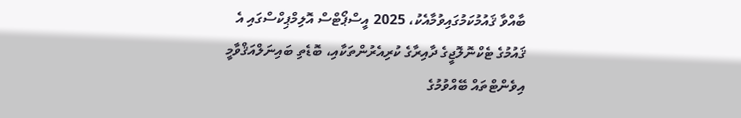ބާއްވާ ޤައުމުކަމުގައިވުމާއެކު، 2025 އީސްޕޯޓްސް އޮލިމްޕިކްސްގައި އެ ޤައުމުގެ ޓެކްނޮލޮޖީގެ ދާއިރާގެ ކުރިއެރުންތަކާއި، ބޮޑެތި ބައިނަލްއަޤްވާމީ އިވެންޓްތައް ބޭއްވުމުގެ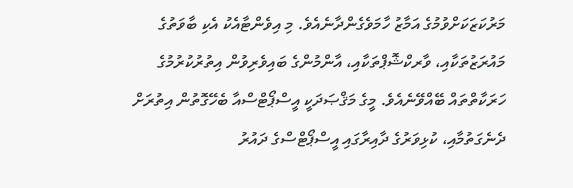މަރުކަޒަކަށްވުމުގެ އަމާޒު ހާމަވެގެންދާނެއެވެ. މި އިވެންޓާއެކު އެކި ބާވަތުގެ މައުރަޒުތަކާއި، ވާރކްޝޮޕްތަކާއި، އާންމުންގެ ބައިވެރިވުން އިތުރުކުރުމުގެ ހަރަކާތްތައް ބޭއްވޭނެއެވެ. މީގެ މަޤްޞަދަކީ އީސްޕޯޓްސްއާ ބެހޭގޮތުން އިތުރަށް ދެނެގަތުމާއި، ކުޅިވަރުގެ ދާއިރާގައި އީސްޕޯޓްސްގެ ދައުރު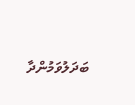ބަދަލުވަމުންދާ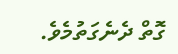ގޮތް ދެނެގަތުމެވެ.